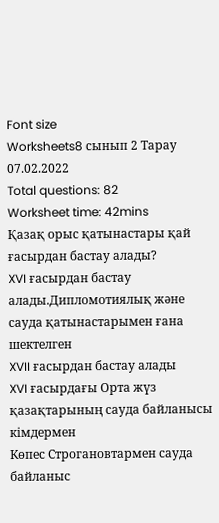Font size
Worksheets8 сынып 2 Тарау 07.02.2022
Total questions: 82
Worksheet time: 42mins
Қазақ орыс қатынастары қай ғасырдан бастау алады?
XVI ғасырдан бастау алады.Дипломотиялық және сауда қатынастарымен ғана шектелген
XVII ғасырдан бастау алады
XVI ғасырдағы Орта жүз қазақтарының сауда байланысы кімдермен
Көпес Строгановтармен сауда байланыс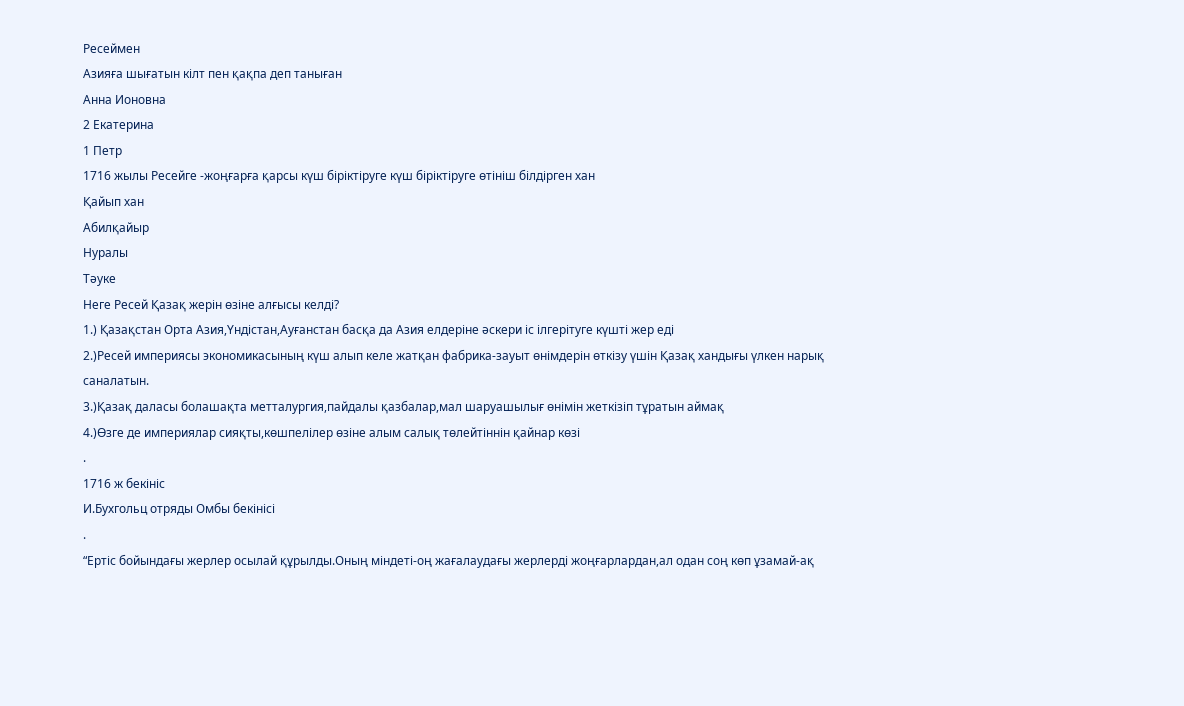Ресеймен
Азияға шығатын кілт пен қақпа деп таныған
Анна Ионовна
2 Екатерина
1 Петр
1716 жылы Ресейге -жоңғарға қарсы күш біріктіруге күш біріктіруге өтініш білдірген хан
Қайып хан
Абилқайыр
Нуралы
Тәуке
Неге Ресей Қазақ жерін өзіне алғысы келді?
1.) Қазақстан Орта Азия,Үндістан,Ауғанстан басқа да Азия елдеріне әскери іс ілгерітуге күшті жер еді
2.)Ресей империясы экономикасының күш алып келе жатқан фабрика-зауыт өнімдерін өткізу үшін Қазақ хандығы үлкен нарық саналатын.
3.)Қазақ даласы болашақта метталургия,пайдалы қазбалар,мал шаруашылығ өнімін жеткізіп тұратын аймақ
4.)Өзге де империялар сияқты,көшпелілер өзіне алым салық төлейтіннін қайнар көзі
.
1716 ж бекініс
И.Бухгольц отряды Омбы бекінісі
.
“Ертіс бойындағы жерлер осылай құрылды.Оның міндеті-оң жағалаудағы жерлерді жоңғарлардан,ал одан соң көп ұзамай-ақ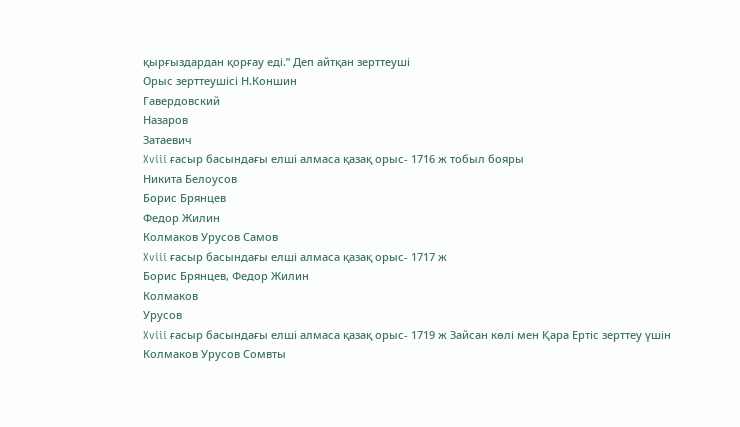қырғыздардан қорғау еді.” Деп айтқан зерттеуші
Орыс зерттеушісі Н.Коншин
Гавердовский
Назаров
Затаевич
Xviii ғасыр басындағы елші алмаса қазақ орыс- 1716 ж тобыл бояры
Никита Белоусов
Борис Брянцев
Федор Жилин
Колмаков Урусов Самов
Xviii ғасыр басындағы елші алмаса қазақ орыс- 1717 ж
Борис Брянцев, Федор Жилин
Колмаков
Урусов
Xviii ғасыр басындағы елші алмаса қазақ орыс- 1719 ж Зайсан көлі мен Қара Ертіс зерттеу үшін
Колмаков Урусов Сомвты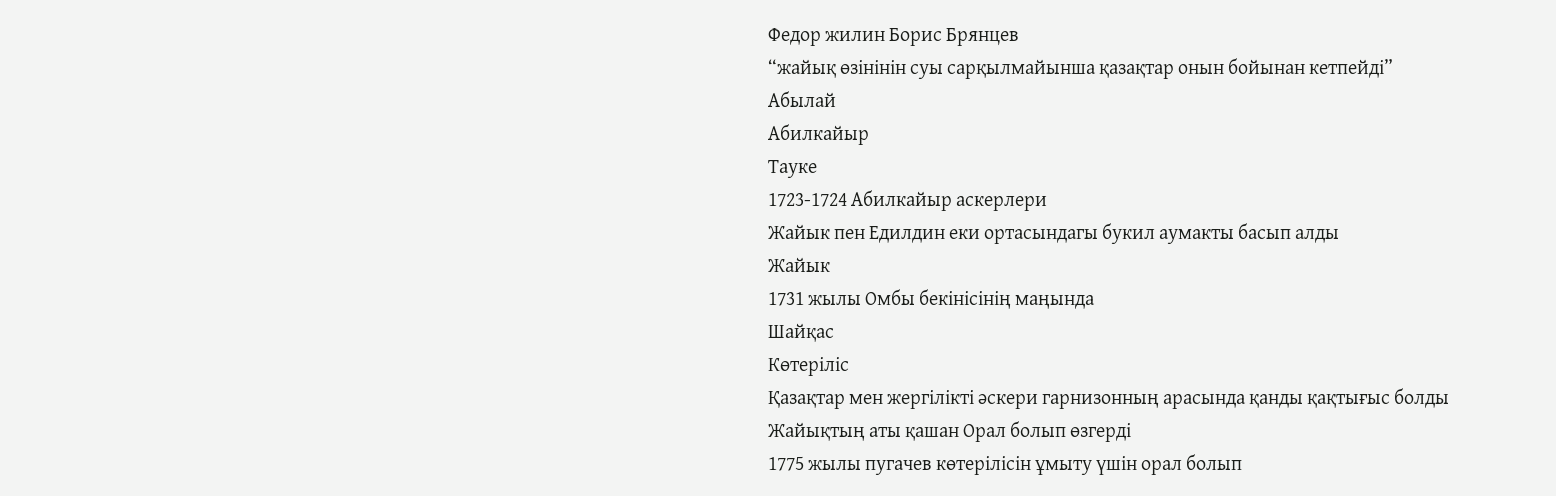Федор жилин Борис Брянцев
“жайық өзінінін суы сарқылмайынша қазақтар онын бойынан кетпейді”
Абылай
Абилкайыр
Тауке
1723-1724 Абилкайыр аскерлери
Жайык пен Едилдин еки ортасындагы букил аумакты басып алды
Жайык
1731 жылы Омбы бекінісінің маңында
Шайқас
Көтеріліс
Қазақтар мен жергілікті әскери гарнизонның арасында қанды қақтығыс болды
Жайықтың аты қашан Орал болып өзгерді
1775 жылы пугачев көтерілісін ұмыту үшін орал болып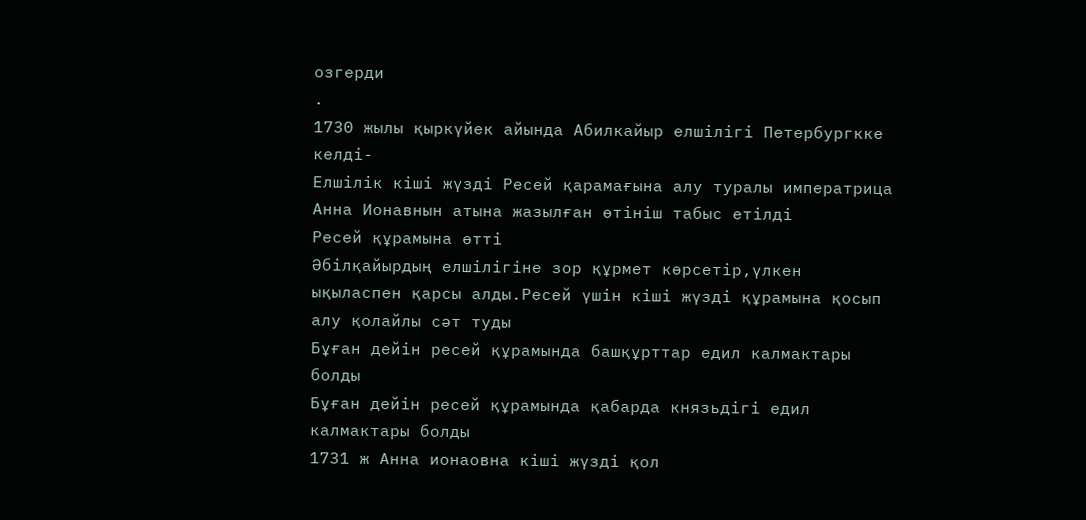озгерди
.
1730 жылы қыркүйек айында Абилкайыр елшілігі Петербургкке келді-
Елшілік кіші жүзді Ресей қарамағына алу туралы императрица Анна Ионавнын атына жазылған өтініш табыс етілді
Ресей құрамына өтті
Әбілқайырдың елшілігіне зор құрмет көрсетір,үлкен ықыласпен қарсы алды.Ресей үшін кіші жүзді құрамына қосып алу қолайлы сәт туды
Бұған дейін ресей құрамында башқұрттар едил калмактары болды
Бұған дейін ресей құрамында қабарда князьдігі едил калмактары болды
1731 ж Анна ионаовна кіші жүзді қол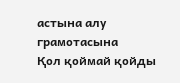астына алу грамотасына
Қол қоймай қойды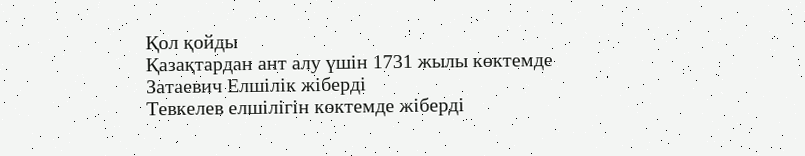Қол қойды
Қазақтардан ант алу үшін 1731 жылы көктемде
Затаевич Елшілік жіберді
Тевкелев елшілігін көктемде жіберді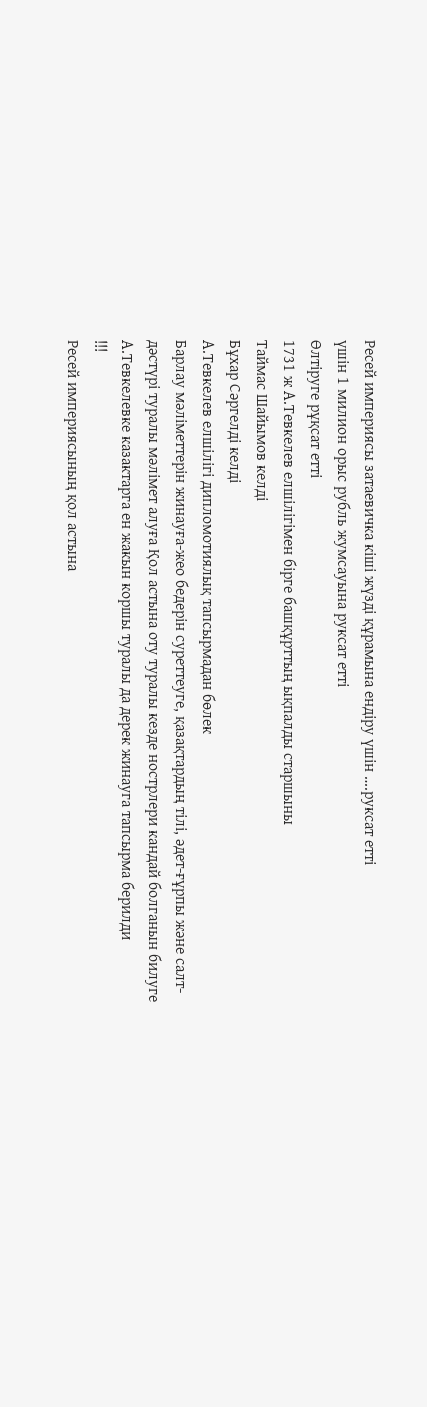Ресей империясы затаевичка кіші жүзді құрамына ендіру үшін ….руксат етті
үшін 1 милион орыс рубль жумсауына руксат етті
Өлтіруге рұқсат етті
1731 ж А.Тевкелев елшілігімен бірге башқұрттың ықпалды старшыны
Таймас Шайымов келді
Бұхар Сәргелді келді
А.Тевкелев елшілігі дипломотиялық тапсырмадан бөлек
Барлау мәліметтерін жинауға-жео бедерін суреттеуге, қазақтардың тілі, әдет-ғұрпы және салт-дәстүрі туралы мәлімет алуға Қол астына оту туралы кезде нострлери кандай болганын билуге А.Тевкелевке казактарга ен жакын коршы туралы да дерек жинауга тапсырма берилди
!!!
Ресей империясының қол астына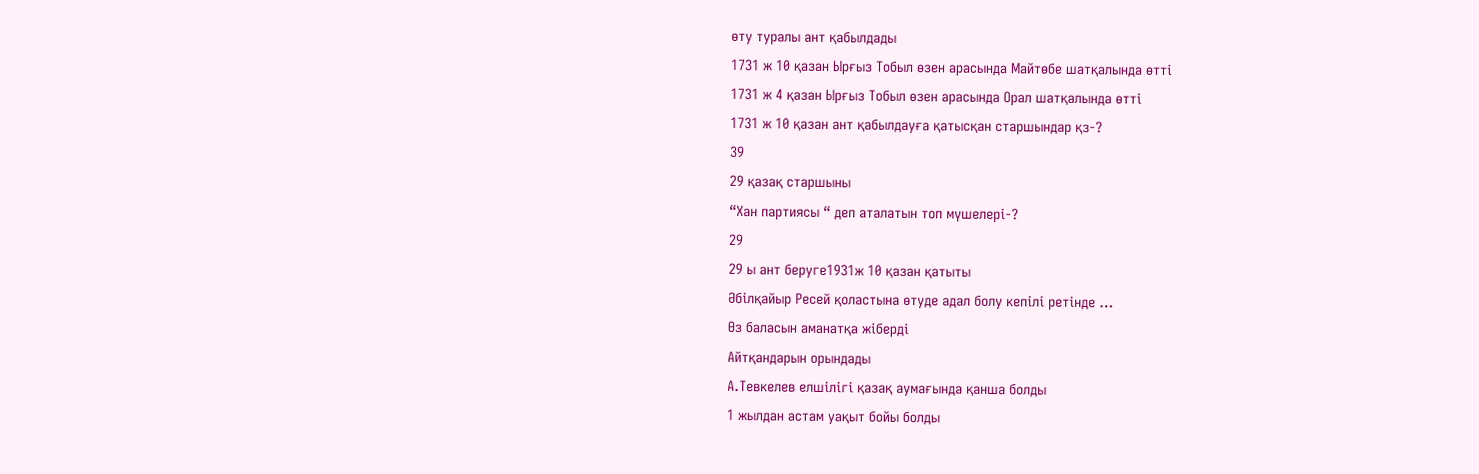өту туралы ант қабылдады
1731 ж 10 қазан Ырғыз Тобыл өзен арасында Майтөбе шатқалында өтті
1731 ж 4 қазан Ырғыз Тобыл өзен арасында Орал шатқалында өтті
1731 ж 10 қазан ант қабылдауға қатысқан старшындар қз-?
39
29 қазақ старшыны
“Хан партиясы “ деп аталатын топ мүшелері-?
29
29 ы ант беруге1931ж 10 қазан қатыты
Әбілқайыр Ресей қоластына өтуде адал болу кепілі ретінде …
Өз баласын аманатқа жіберді
Айтқандарын орындады
А.Тевкелев елшілігі қазақ аумағында қанша болды
1 жылдан астам уақыт бойы болды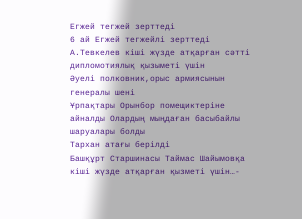Егжей тегжей зерттеді
6 ай Егжей тегжейлі зерттеді
А.Тевкелев кіші жүзде атқарған сәтті дипломотиялық қызыметі үшін
Әуелі полковник,орыс армиясынын генералы шені
Ұрпақтары Орынбор помещиктеріне айналды Олардың мыңдаған басыбайлы шаруалары болды
Тархан атағы берілді
Башқұрт Старшинасы Таймас Шайымовқа кіші жүзде атқарған қызметі үшін…-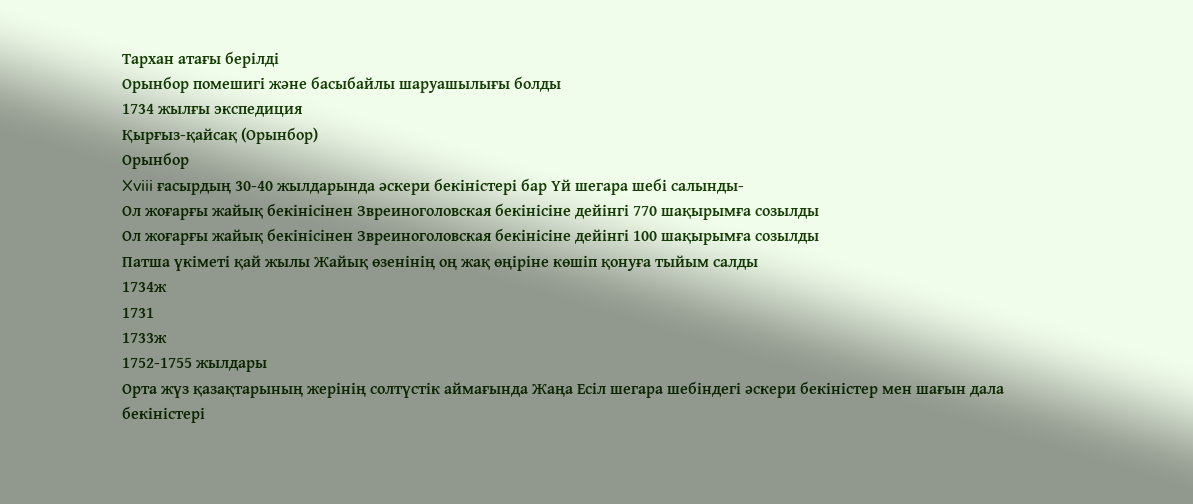Тархан атағы берілді
Орынбор помешигі және басыбайлы шаруашылығы болды
1734 жылғы экспедиция
Қырғыз-қайсақ (Орынбор)
Орынбор
Xviii ғасырдың 30-40 жылдарында әскери бекіністері бар Үй шегара шебі салынды-
Ол жоғарғы жайық бекінісінен Звреиноголовская бекінісіне дейінгі 770 шақырымға созылды
Ол жоғарғы жайық бекінісінен Звреиноголовская бекінісіне дейінгі 100 шақырымға созылды
Патша үкіметі қай жылы Жайық өзенінің оң жақ өңіріне көшіп қонуға тыйым салды
1734ж
1731
1733ж
1752-1755 жылдары
Орта жүз қазақтарының жерінің солтүстік аймағында Жаңа Есіл шегара шебіндегі әскери бекіністер мен шағын дала бекіністері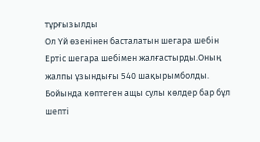тұрғызылды
Ол Үй өзенінен басталатын шегара шебін Ертіс шегара шебімен жалғастырды.Оның жалпы ұзындығы 540 шақырымболды. Бойында көптеген ащы сулы көлдер бар бұл шепті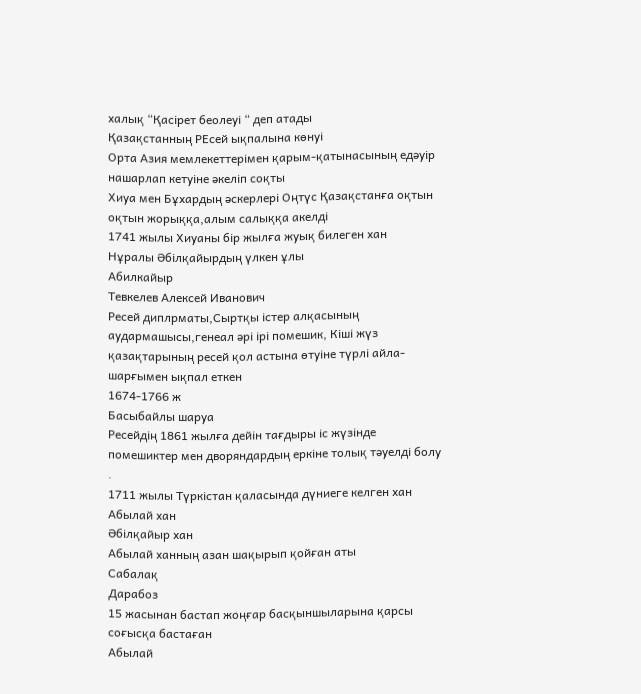халық “Қасірет беолеуі “ деп атады
Қазақстанның РЕсей ықпалына көнуі
Орта Азия мемлекеттерімен қарым-қатынасының едәуір нашарлап кетуіне әкеліп соқты
Хиуа мен Бұхардың әскерлері Оңтүс Қазақстанға оқтын оқтын жорыққа,алым салыққа акелді
1741 жылы Хиуаны бір жылға жуық билеген хан
Нұралы Әбілқайырдың үлкен ұлы
Абилкайыр
Тевкелев Алексей Иванович
Ресей диплрматы,Сыртқы істер алқасының аудармашысы,генеал әрі ірі помешик, Кіші жүз қазақтарының ресей қол астына өтуіне түрлі айла-шарғымен ықпал еткен
1674-1766 ж
Басыбайлы шаруа
Ресейдің 1861 жылға дейін тағдыры іс жүзінде помешиктер мен дворяндардың еркіне толық тәуелді болу
.
1711 жылы Түркістан қаласында дүниеге келген хан
Абылай хан
Әбілқайыр хан
Абылай ханның азан шақырып қойған аты
Сабалақ
Дарабоз
15 жасынан бастап жоңғар басқыншыларына қарсы соғысқа бастаған
Абылай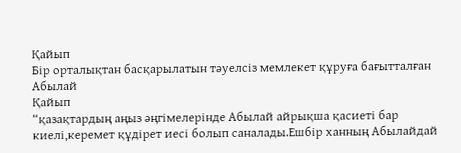Қайып
Бір орталықтан басқарылатын тәуелсіз мемлекет құруға бағытталған
Абылай
Қайып
“қазақтардың аңыз әңгімелерінде Абылай айрықша қасиеті бар киелі,керемет құдірет иесі болып саналады.Ешбір ханның Абылайдай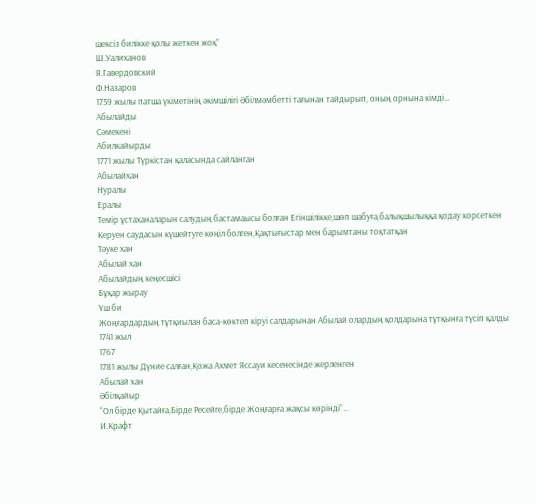шексіз билікке қолы жеткен жоқ”
Ш.Уалиханов
Я.Гавердовский
Ф.Назаров
1759 жылы патша үкіметінің әкімшілігі Әбілмәмбетті тағынан тайдырып, оның орнына кімді…
Абылайды
Сәмекені
Абилкайырды
1771 жылы Түркістан қаласында сайланган
Абылайхан
Нуралы
Ералы
Темір ұстаханаларын салудың бастамаысы болған Егіншілікке,шөп шабуға,балықшылыққа қодау корсеткен Керуен саудасын күшейтуге көңіл болген,Қақтығыстар мен барымтаны тоқтатқан
Тәуке хан
Абылай хан
Абылайдың кеңесшісі
Бұқар жырау
Үш би
Жоңғардардың тұтқиылан баса-көктеп кіруі салдарынан Абылай олардың қолдарына тұтқынға түсіп қалды
1741 жыл
1767
1781 жылы Дүние салған,Қожа Ахмет Яссауи кесенесінде жерленген
Абылай хан
Әбілқайыр
“Ол бірде Қытайға,Бірде Ресейге,бірде Жоңғарға жақсы көрінді”…
И.Крафт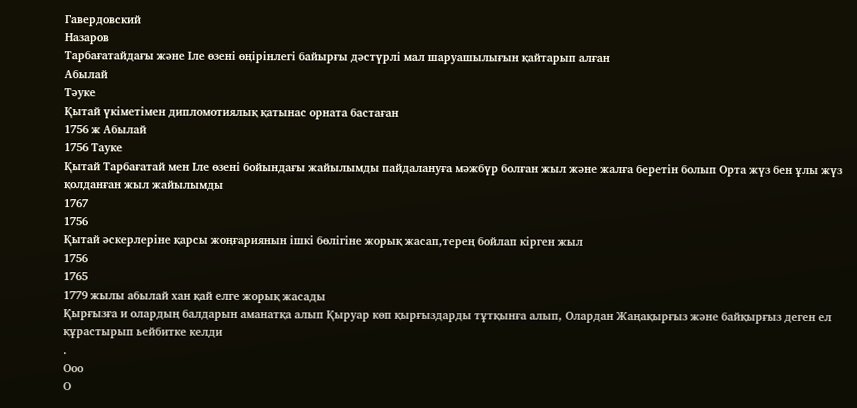Гавердовский
Назаров
Тарбағатайдағы және Іле өзені өңірінлегі байырғы дәстүрлі мал шаруашылығын қайтарып алған
Абылай
Тәуке
Қытай үкіметімен дипломотиялық қатынас орната бастаған
1756 ж Абылай
1756 Тауке
Қытай Тарбағатай мен Іле өзені бойындағы жайылымды пайдалануға мәжбүр болған жыл және жалға беретін болып Орта жүз бен ұлы жүз қолданған жыл жайылымды
1767
1756
Қытай әскерлеріне қарсы жоңғариянын ішкі бөлігіне жорық жасап,терең бойлап кірген жыл
1756
1765
1779 жылы абылай хан қай елге жорық жасады
Қырғызға и олардың балдарын аманатқа алып Қыруар көп қырғыздарды тұтқынға алып, Олардан Жаңақырғыз және байқырғыз деген ел құрастырып ьейбитке келди
.
Ооо
О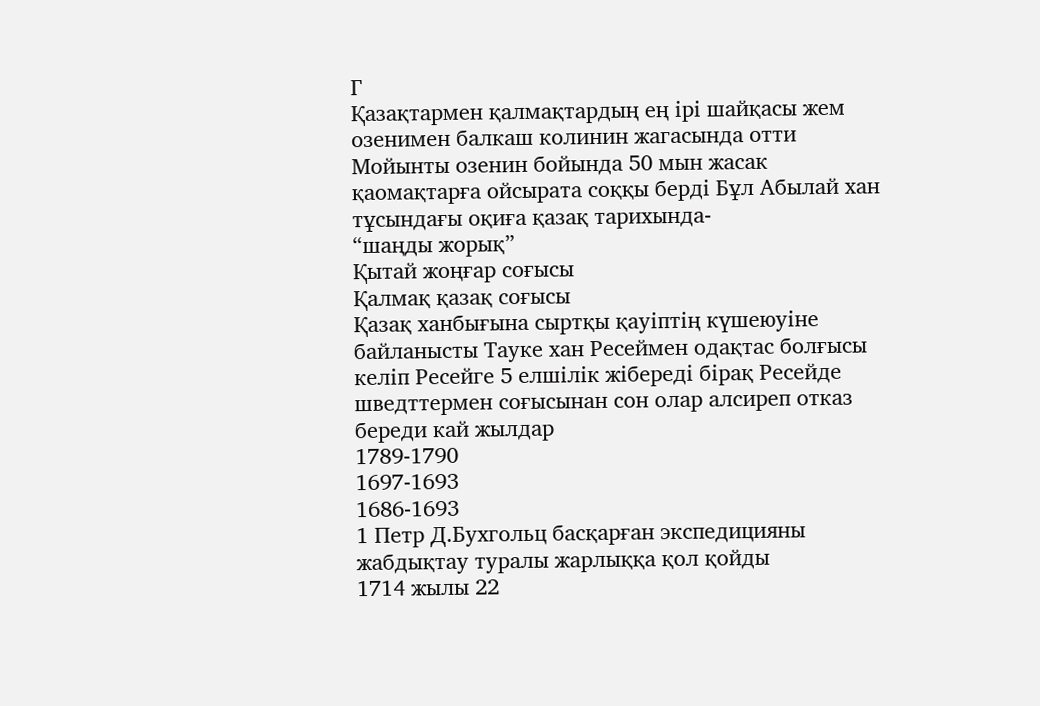Г
Қазақтармен қалмақтардың ең ірі шайқасы жем озенимен балкаш колинин жагасында отти Мойынты озенин бойында 50 мын жасак қаомақтарға ойсырата соққы берді Бұл Абылай хан тұсындағы оқиға қазақ тарихында-
“шаңды жорық”
Қытай жоңғар соғысы
Қалмақ қазақ соғысы
Қазақ ханбығына сыртқы қауіптің күшеюуіне байланысты Тауке хан Ресеймен одақтас болғысы келіп Ресейге 5 елшілік жібереді бірақ Ресейде шведттермен соғысынан сон олар алсиреп отказ береди кай жылдар
1789-1790
1697-1693
1686-1693
1 Петр Д.Бухгольц басқарған экспедицияны жабдықтау туралы жарлыққа қол қойды
1714 жылы 22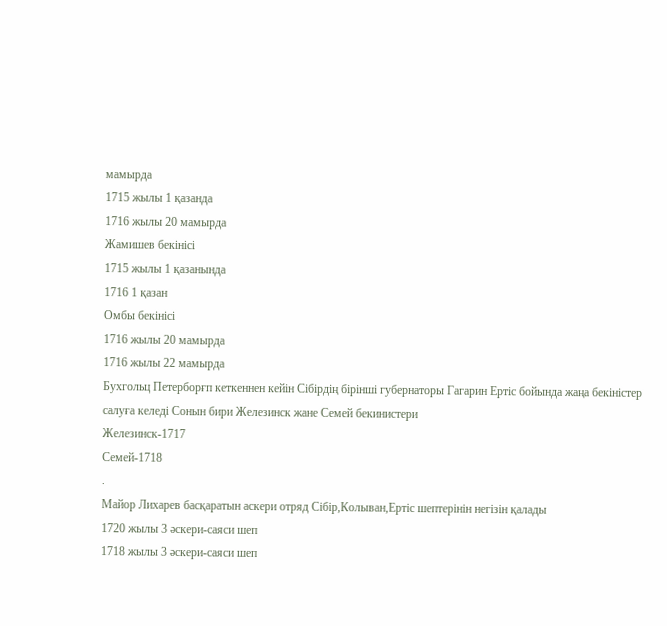мамырда
1715 жылы 1 қазанда
1716 жылы 20 мамырда
Жамишев бекінісі
1715 жылы 1 қазанында
1716 1 қазан
Омбы бекінісі
1716 жылы 20 мамырда
1716 жылы 22 мамырда
Бухгольц Петерборғп кеткеннен кейін Сібірдің бірінші губернаторы Гагарин Ертіс бойында жаңа бекіністер салуға келеді Сонын бири Железинск жане Семей бекинистери
Железинск-1717
Семей-1718
.
Майор Лихарев басқаратын аскери отряд Сібір,Колыван,Ертіс шептерінін негізін қалады
1720 жылы 3 әскери-саяси шеп
1718 жылы 3 әскери-саяси шеп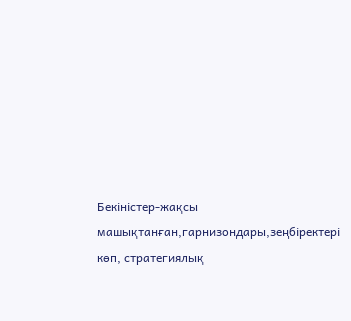Бекіністер-жақсы машықтанған,гарнизондары,зеңбіректері көп, стратегиялық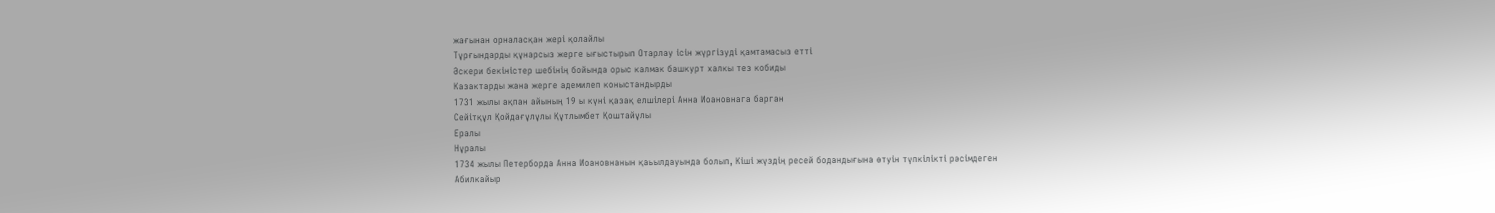жағынан орналасқан жері қолайлы
Тұрғындарды құнарсыз жерге ығыстырып Отарлау ісін жүргізуді қамтамасыз етті
Әскери бекіністер шебінің бойында орыс калмак башкурт халкы тез кобиды
Казактарды жана жерге адемилеп коныстандырды
1731 жылы ақпан айының 19 ы күні қазақ елшілері Анна Иоановнага барган
Сейітқұл Қойдағұлұлы Құтлымбет Қоштайұлы
Ералы
Нұралы
1734 жылы Петерборда Анна Иоановнанын қаьылдауында болып, Кіші жүздің ресей бодандығына өтуін түпкілікті рәсімдеген
Абилкайыр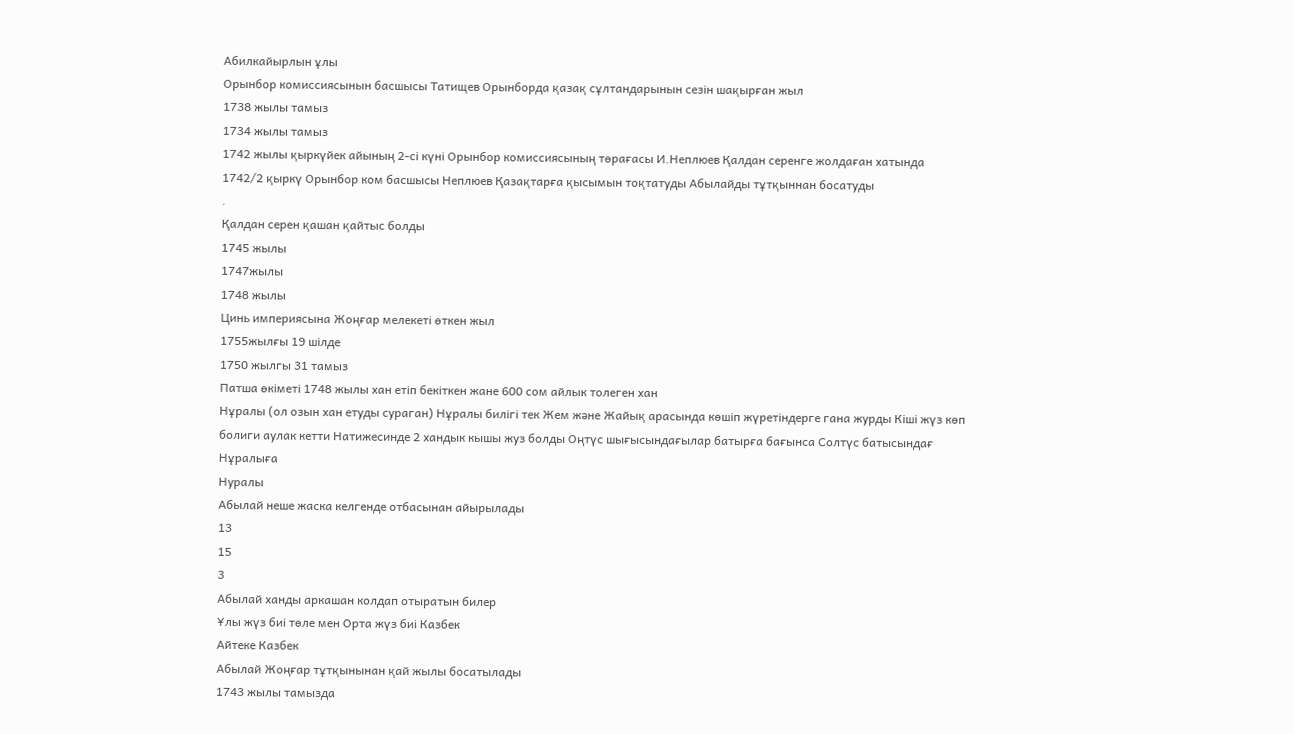Абилкайырлын ұлы
Орынбор комиссиясынын басшысы Татищев Орынборда қазақ сұлтандарынын сезін шақырған жыл
1738 жылы тамыз
1734 жылы тамыз
1742 жылы қыркүйек айының 2-сі күні Орынбор комиссиясының төрағасы И.Неплюев Қалдан серенге жолдаған хатында
1742/2 қыркү Орынбор ком басшысы Неплюев Қазақтарға қысымын тоқтатуды Абылайды тұтқыннан босатуды
.
Қалдан серен қашан қайтыс болды
1745 жылы
1747жылы
1748 жылы
Цинь империясына Жоңғар мелекеті өткен жыл
1755жылғы 19 шілде
1750 жылгы 31 тамыз
Патша өкіметі 1748 жылы хан етіп бекіткен жане 600 сом айлык толеген хан
Нұралы (ол озын хан етуды сураган) Нұралы билігі тек Жем және Жайық арасында көшіп жүретіндерге гана журды Кіші жүз көп болиги аулак кетти Натижесинде 2 хандык кышы жуз болды Оңтүс шығысындағылар батырға бағынса Солтүс батысындағ Нұралыға
Нуралы
Абылай неше жаска келгенде отбасынан айырылады
13
15
3
Абылай ханды аркашан колдап отыратын билер
Ұлы жүз биі төле мен Орта жүз биі Казбек
Айтеке Казбек
Абылай Жоңғар тұтқынынан қай жылы босатылады
1743 жылы тамызда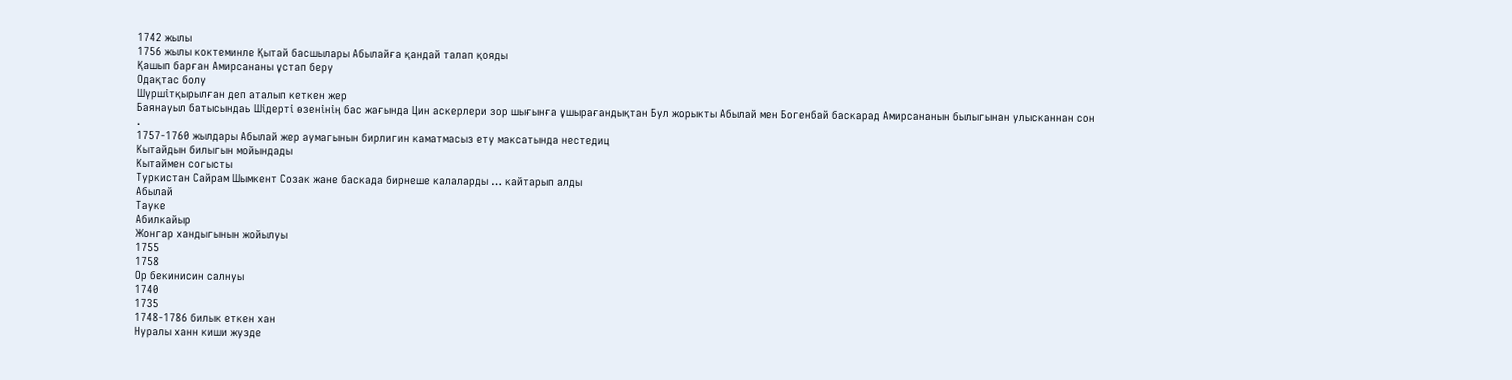1742 жылы
1756 жылы коктеминле Қытай басшылары Абылайға қандай талап қояды
Қашып барған Амирсананы ұстап беру
Одақтас болу
Шүршітқырылған деп аталып кеткен жер
Баянауыл батысындаь Шідерті өзенінің бас жағында Цин аскерлери зор шығынға ұшырағандықтан Бул жорыкты Абылай мен Богенбай баскарад Амирсананын былыгынан улысканнан сон
.
1757-1760 жылдары Абылай жер аумагынын бирлигин каматмасыз ету максатында нестедиц
Кытайдын билыгын мойындады
Кытаймен согысты
Туркистан Сайрам Шымкент Созак жане баскада бирнеше калаларды … кайтарып алды
Абылай
Тауке
Абилкайыр
Жонгар хандыгынын жойылуы
1755
1758
Ор бекинисин салнуы
1740
1735
1748-1786 билык еткен хан
Нуралы ханн киши жузде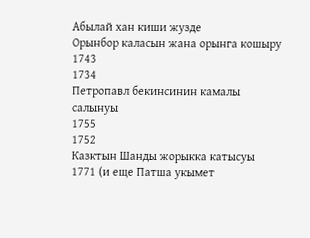Абылай хан киши жузде
Орынбор каласын жана орынга кошыру
1743
1734
Петропавл бекинсинин камалы салынуы
1755
1752
Казктын Шанды жорыкка катысуы
1771 (и еще Патша укымет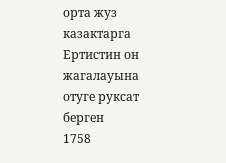орта жуз казактарга Ертистин он жагалауына отуге руксат берген
1758